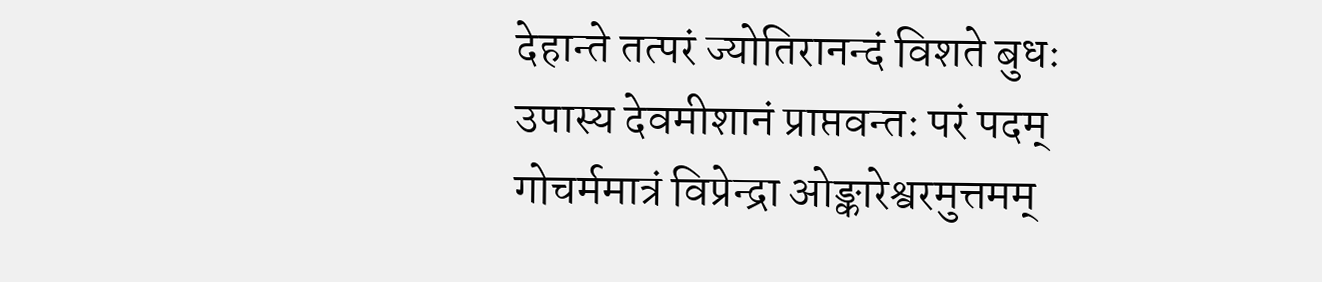देहान्ते तत्परं ज्योतिरानन्दं विशते बुधः
उपास्य देवमीशानं प्राप्तवन्तः परं पदम्
गोचर्ममात्रं विप्रेन्द्रा ओङ्कारेश्वरमुत्तमम्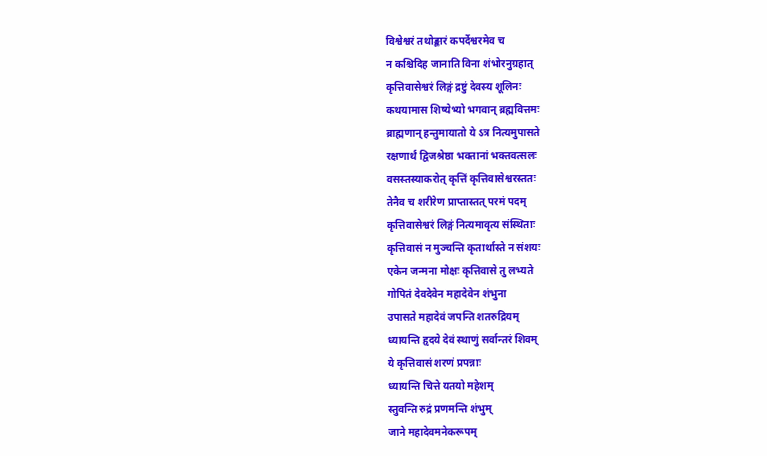विश्वेश्वरं तथोङ्कारं कपर्देश्वरमेव च
न कश्चिदिह जानाति विना शंभोरनुग्रहात्
कृत्तिवासेश्वरं लिङ्गं द्रष्टुं देवस्य शूलिनः
कथयामास शिष्येभ्यो भगवान् ब्रह्मवित्तमः
ब्राह्मणान् हन्तुमायातो ये ऽत्र नित्यमुपासते
रक्षणार्थं द्विजश्रेष्ठा भक्तानां भक्तवत्सलः
वसस्तस्याकरोत् कृत्तिं कृत्तिवासेश्वरस्ततः
तेनैव च शरीरेण प्राप्तास्तत् परमं पदम्
कृत्तिवासेश्वरं लिङ्गं नित्यमावृत्य संस्थिताः
कृत्तिवासं न मुञ्चन्ति कृतार्थास्ते न संशयः
एकेन जन्मना मोक्षः कृत्तिवासे तु लभ्यते
गोपितं देवदेवेन महादेवेन शंभुना
उपासते महादेवं जपन्ति शतरुद्रियम्
ध्यायन्ति हृदये देवं स्थाणुं सर्वान्तरं शिवम्
ये कृत्तिवासं शरणं प्रपन्नाः
ध्यायन्ति चित्ते यतयो महेशम्
स्तुवन्ति रुद्रं प्रणमन्ति शंभुम्
जाने महादेवमनेकरूपम्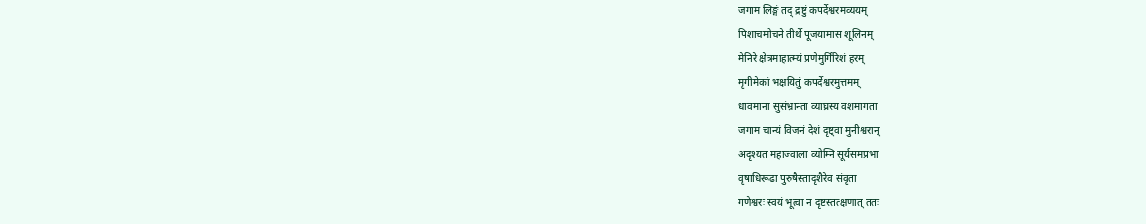जगाम लिङ्गं तद् द्रष्टुं कपर्देश्वरमव्ययम्
पिशाचमोचने तीर्थे पूजयामास शूलिनम्
मेनिरे क्षेत्रमाहात्म्यं प्रणेमुर्गिरिशं हरम्
मृगीमेकां भक्षयितुं कपर्देश्वरमुत्तमम्
धावमाना सुसंभ्रान्ता व्याघ्रस्य वशमागता
जगाम चान्यं विजनं देशं दृष्ट्वा मुनीश्वरान्
अदृश्यत महाज्वाला व्योम्नि सूर्यसमप्रभा
वृषाधिरूढा पुरुषैस्तादृशैरेव संवृता
गणेश्वरः स्वयं भूत्वा न दृष्टस्तत्क्षणात् ततः